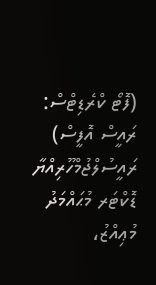(ފޮޓޯ ކްރެޑިޓްސް: ރައީސް އޮފީސް)
ރައީސުލްޖުމްހޫރިއްޔާ ޑޮކްޓަރ މުޙައްމަދު މުޢިއްޒު،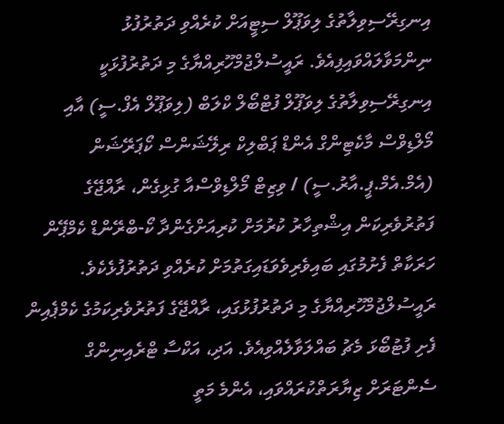އިނގިރޭސިވިލާތުގެ ލިވަޕޫލް ސިޓީއަށް ކުރެއްވި ދަތުރުފުޅު ނިންމަވާލައްވައިފިއެވެ. ރައީސުލްޖުމްހޫރިއްޔާގެ މި ދަތުރުފުޅަކީ އިނގިރޭސިވިލާތުގެ ލިވަޕޫލް ފުޓްބޯލް ކްލަބް (ލިވަޕޫލް އެފް.ސީ) އާއި މޯލްޑިވްސް މާކެޓިންގް އެންޑް ޕަބްލިކް ރިލޭޝަންސް ކޯޕަރޭޝަން (އެމް.އެމް.ޕީ.އާރު.ސީ) / ވިޒިޓް މޯލްޑިވްސްއާ ގުޅިގެން، ރާއްޖޭގެ ފަތުރުވެރިކަން އިޝްތިހާރު ކުރުމަށް ކުރިއަށްގެންދާ ކޯ-ބްރޭންޑް ކެމްޕޭން ހަރަކާތް ފެށުމުގައި ބައިވެރިވެވަޑައިގަތުމަށް ކުރެއްވި ދަތުރުފުޅެކެވެ.
ރައީސުލްޖުމްހޫރިއްޔާގެ މި ދަތުރުފުޅުގައި، ރާއްޖޭގެ ފަތުރުވެރިކަމުގެ ކެމްޕެއިން ފެށި ފުޓުބޯޅަ މެޗު ބައްލަވާލެއްވިއެވެ. އަދި، އަކްސާ ޓްރެއިނިންގް ސެންޓަރަށް ޒިޔާރަތްކުރައްވައި، އެންމެ މަތީ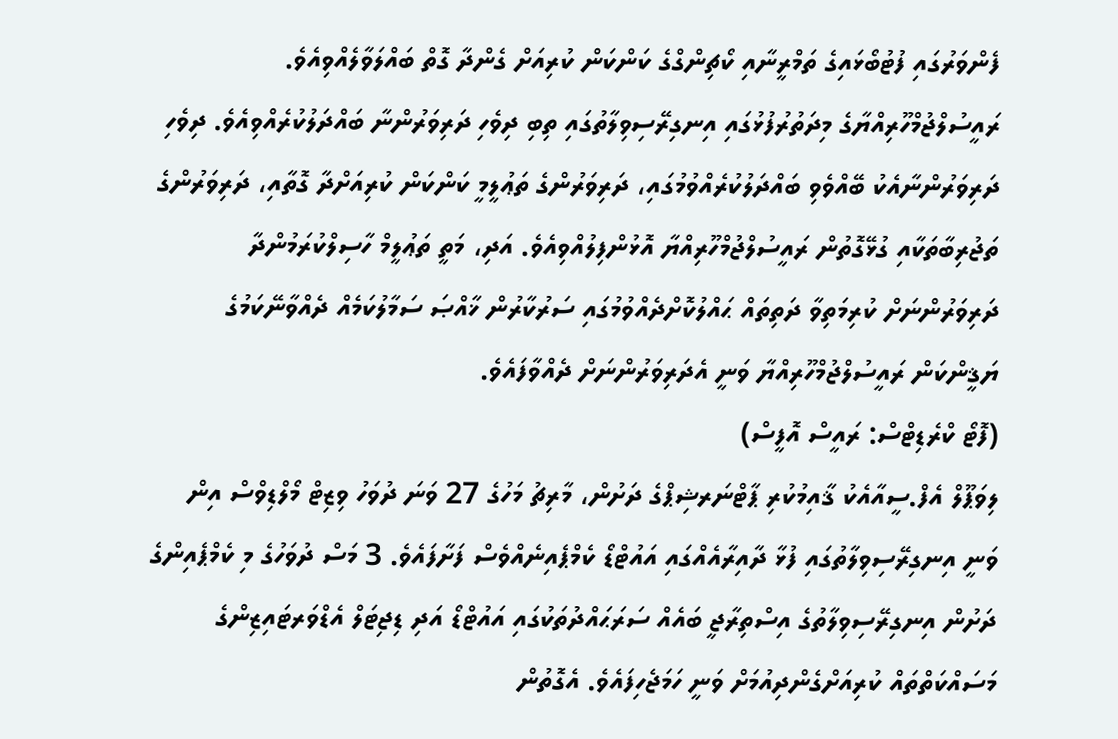ފެންވަރުގައި ފުޓުބޯޅައިގެ ތަމްރީނާއި ކޯޗިންގްގެ ކަންކަން ކުރިއަށް ގެންދާ ގޮތް ބައްލަވާލެއްވިއެވެ. ރައީސުލްޖުމްހޫރިއްޔާގެ މިދަތުރުފުޅުގައި އިނގިރޭސިވިލާތުގައި ތިބި ދިވެހި ދަރިވަރުންނާ ބައްދަލުކުރެއްވިއެވެ. ދިވެހި ދަރިވަރުންނާއެކު ބޭއްވެވި ބައްދަލުކުރެއްވުމުގައި، ދަރިވަރުންގެ ތަޢުލީމީ ކަންކަން ކުރިއަށްދާ ގޮތާއި، ދަރިވަރުންގެ ތަޖުރިބާތަކާއި ގުޅޭގޮތުން ރައީސުލްޖުމްހޫރިއްޔާ އޮޅުންފިލުއްވިއެވެ. އަދި، މަތީ ތަޢުލީމް ހާސިލްކުރަމުންދާ ދަރިވަރުންނަށް ކުރިމަތިވާ ދަތިތައް ޙައްލުކޮށްދެއްވުމުގައި ސަރުކާރުން ޚާއްޞަ ސަމާލުކަމެއް ދެއްވާނޭކަމުގެ ޔަޤީންކަން ރައީސުލްޖުމްހޫރިއްޔާ ވަނީ އެދަރިވަރުންނަށް ދެއްވާފައެވެ.
(ފޮޓޯ ކްރެޑިޓްސް: ރައީސް އޮފީސް)
ލިވަޕޫލް އެފް.ސީއާއެކު ޤާއިމުކުރި ޕާޓްނަރޝިޕްގެ ދަށުން، މާރިޗު މަހުގެ 27 ވަނަ ދުވަހު ވިޒިޓް މޯލްޑިވްސް އިން ވަނީ އިނގިރޭސިވިލާތުގައި ފުޅާ ދާއިރާއެއްގައި އައުޓްޑޯ ކެމްޕެއިނެއްވެސް ފަށާފައެވެ. 3 މަސް ދުވަހުގެ މި ކެމްޕެއިންގެ ދަށުން އިނގިރޭސިވިލާތުގެ އިސްތިރާޖީ ބައެއް ސަރަޙައްދުތަކުގައި އައުޓްޑޯ އަދި ޑިޖިޓަލް އެޑްވަރޓައިޒިންގެ މަސައްކަތްތައް ކުރިއަށްގެންދިއުމަށް ވަނީ ހަމަޖެހިފައެވެ. އެގޮތުން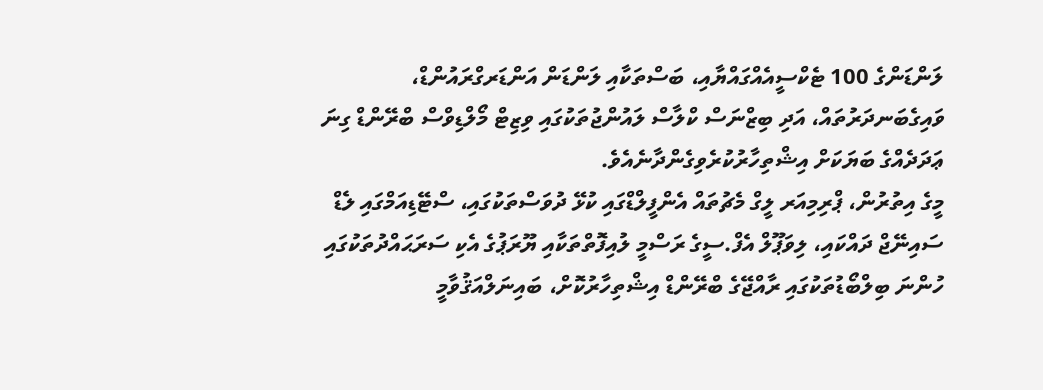ލަންޑަންގެ 100 ޓެކްސީއެއްގައްޔާއި، ބަސްތަކާއި ލަންޑަން އަންޑަރގްރައުންޑް، ވައިގެބަނދަރުތައް، އަދި ބިޒްނަސް ކްލާސް ލައުންޖުތަކުގައި ވިޒިޓް މޯލްޑިވްސް ބްރޭންޑް ގިނަ ޢަދަދެއްގެ ބަޔަކަށް އިޝްތިހާރުކުރެވިގެންދާނެއެވެ.
މީގެ އިތުރުން، ޕްރިމިއަރ ލީގް މެޗުތައް އެންފީލްޑްގައި ކުޅޭ ދުވަސްތަކުގައި، ސްޓޭޑިއަމްގައި ލެޑް ސައިނޭޖް ދައްކައި، ލިވަޕޫލް އެފް.ސީގެ ރަސްމީ ލުއިފޮތްތަކާއި ޔޫރަޕުގެ އެކި ސަރަޙައްދުތަކުގައި ހުންނަ ބިލްބޯޑުތަކުގައި ރާއްޖޭގެ ބްރޭންޑް އިޝްތިހާރުކޮށް، ބައިނަލްއަޤުވާމީ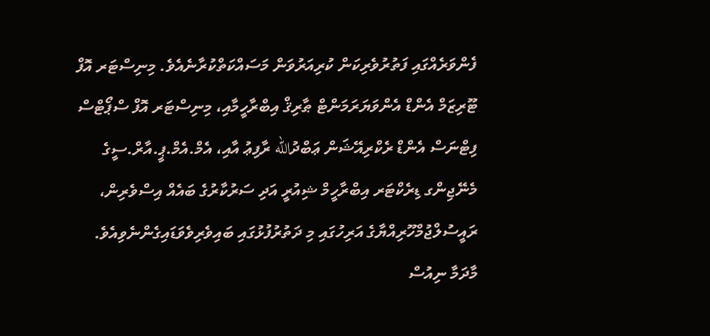ފެންވަރެއްގައި ފަތުރުވެރިކަން ކުރިއަރުވަން މަސައްކަތްކުރާނެއެވެ. މިނިސްޓަރ އޮފް ޓޫރިޒަމް އެންޑް އެންވަޔަރަމަންޓް ޠާރިޤް އިބްރާހީމާއި، މިނިސްޓަރ އޮފް ސްޕޯޓްސް ފިޓްނަސް އެންޑް ރެކްރިއޭޝަން ޢަބްދުالله ރާފިޢު އާއި، އެމް.އެމް.ޕީ.އާރް.ސީގެ މެނޭޖިންގ ޑިރެކްޓަރ އިބްރާހީމް ޝިއުރީ އަދި ސަރުކާރުގެ ބައެއް އިސްވެރިން، ރައީސުލްޖުމްހޫރިއްޔާގެ އަރިހުގައި މި ދަތުރުފުޅުގައި ބައިވެރިވެވަޑައިގެންނެވިއެވެ.
މާދަމާ ނިއުސް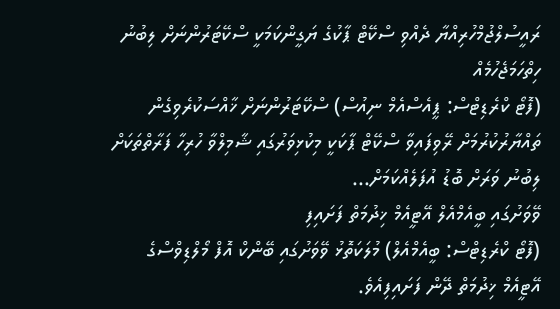ރައީސުލްޖުމްހުރިއްޔާ ދެއްވި ސްކޭޓް ޕާކުގެ ޔަގީންކަމަކީ ސްކޭޓަރުންނަށް ލިބުނު ހިތްހަމަޖެހުމެއް
(ފޮޓޯ ކްރެޑިޓްސް: ޕީއެސްއެމް ނިއުސް) ސްކޭޓަރުންނަށް ޚާއްސަކުރެވިގެން ތައްޔާރުކުރުމަށް ރޭވިފައިވާ ސްކޭޓް ޕާކަކީ މިކުޅިވަރުގައި ޝާމިލްވާ ހުރިހާ ފަރާތްތަކަށް ލިބުނު ވަރަށް ބޮޑު އުފަލެއްކަމަށް...
ވޭވަށުގައި ބީއެމްއެލް އޭޓީއެމް ޚިދުމަތް ފަށައިފި
(ފޮޓޯ ކްރެޑިޓްސް: ބީއެމްއެލް) މުލަކަތޮޅު ވޭވަށުގައި ބޭންކް އޮފް މޯލްޑިވްސްގެ އޭޓީއެމް ޚިދުމަތް ދޭން ފަށައިފިއެވެ.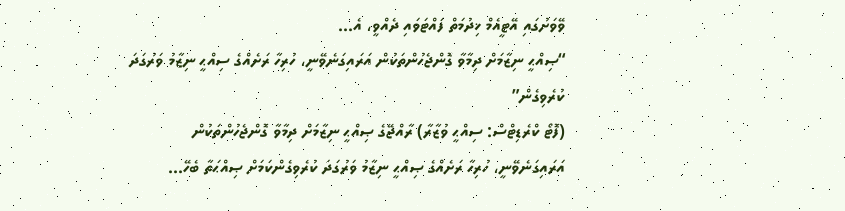ވޭވަށުގައި އޭޓީއެމް ޚިދުމަތް ފައްޓަވައި ދެއްވީ، އެ...
“ޞިއްޙީ ނިޒާމަށް ދިމާވާ ގޮންޖެހުންތަކުން އަރައިގަނެވޭނީ، ހުރިހާ ރަށެއްގެ ސިއްޙީ ނިޒާމު ވަރުގަދަ ކުރެވިގެން”
(ފޮޓޯ ކްރެޑިޓްސް: ސިއްޙީ ވުޒާރާ) ރާއްޖޭގެ ޞިއްޙީ ނިޒާމަށް ދިމާވާ ގޮންޖެހުންތަކުން އަރައިގަނެވޭނީ، ހުރިހާ ރަށެއްގެ ޞިއްޙީ ނިޒާމު ވަރުގަދަ ކުރެވިގެންކަމަށް ޞިއްޙަތާ ބެހޭ...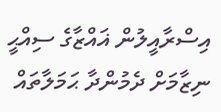އިސްރާއީލުން ޣައްޒާގެ ސިއްޙީ ނިޒާމަށް ދެމުންދާ ޙަމަލާތައް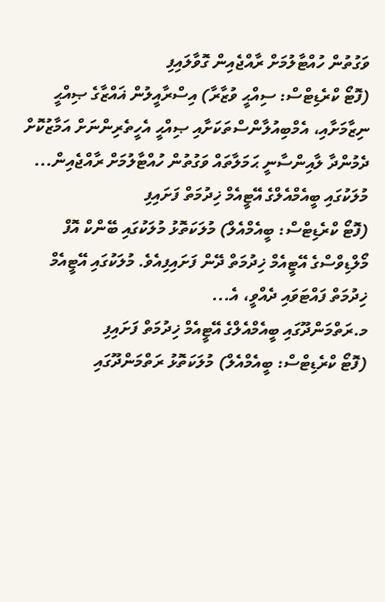ވަގުތުން ހުއްޓާލުމަށް ރާއްޖެއިން ގޮވާލައިފި
(ފޮޓޯ ކްރެޑިޓްސް: ސިއްޙީ ވުޒާރާ) އިސްރާއީލުން ޣައްޒާގެ ޞިއްޙީ ނިޒާމަށާއި، އެމްބިއުލާންސްތަކަށާއި ޞިއްޙީ އެހީތެރިންނަށް އަމާޒުކޮށް ދެމުންދާ ލާއިންސާނީ ޙަމަލާތައް ވަގުތުން ހުއްޓާލުމަށް ރާއްޖެއިން...
މުލަކުގައި ބީއެމްއެލްގެ އޭޓީއެމް ޚިދުމަތް ފަށައިފި
(ފޮޓޯ ކްރެޑިޓްސް: ބީއެމްއެލް) މުލަކަތޮޅު މުލަކުގައި ބޭންކް އޮފް މޯލްޑިވްސްގެ އޭޓީއެމް ޚިދުމަތް ދޭން ފަށައިފިއެވެ. މުލަކުގައި އޭޓީއެމް ޚިދުމަތް ފައްޓަވައި ދެއްވީ، އެ...
މ.ރަތްމަންދޫގައި ބީއެމްއެލްގެ އޭޓީއެމް ޚިދުމަތް ފަށައިފި
(ފޮޓޯ ކްރެޑިޓްސް: ބީއެމްއެލް) މުލަކަތޮޅު ރަތްމަންދޫގައި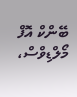ބޭންކް އޮފް މޯލްޑިވްސް،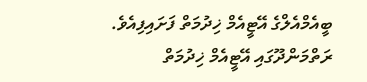ބީއެމްއެލްގެ އޭޓީއެމް ޚިދުމަތް ފަށައިފިއެވެ. ރަތްމަންދޫގައި އޭޓީއެމް ޚިދުމަތް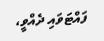ފައްޓަވައި ދެއްވީ،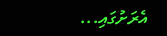އެރަށުގައި...